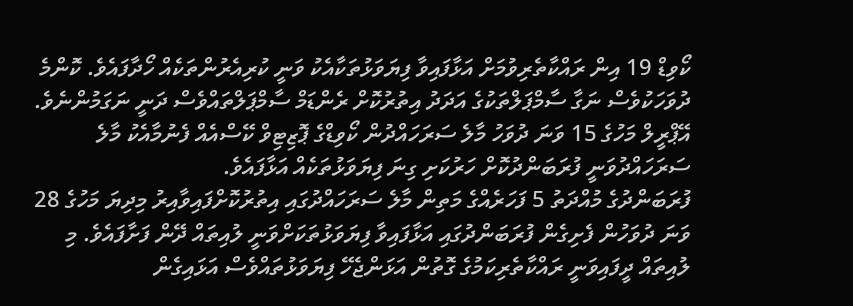ކޯވިޑް 19 އިން ރައްކާތެރިވުމަށް އަޅާފައިވާ ފިޔަވަޅުތަކާއެކު ވަނީ ކުރިއެރުންތަކެއް ހޯދާފައެވެ. ކޮންމެ ދުވަހަކުވެސް ނަގާ ސާމްޕަލްތަކުގެ އަދަދު އިތުރުކޮށް ރެންޑަމް ސާމްޕަލްތައްވެސް ދަނީ ނަގަމުންނެވެ. އޭޕްރީލް މަހުގެ 15 ވަނަ ދުވަހު މާލެ ސަރަހައްދުން ކޯވިޑްގެ ޕޮޒިޓިވް ކޭސްއެއް ފެނުމާއެކު މާލެ ސަރަހައްދުވަނީ ފުރަބަންދުކޮށް ހަރުކަށި ގިނަ ފިޔަވަޅުތަކެއް އަޅާފައެވެ.
ފުރަބަންދުގެ މުއްދަތު 5 ފަހަރެއްގެ މަތިން މާލެ ސަރަހައްދުގައި އިތުރުކޮށްފައިވާއިރު މިދިޔަ މަހުގެ 28 ވަނަ ދުވަހުން ފެށިގެން ފުރަބަންދުގައި އަޅާފައިވާ ފިޔަވަޅުތަކަށްވަނީ ލުއިތައް ދޭން ފަށާފައެވެ. މި ލުއިތައް ދީފައިވަނީ ރައްކާތެރިކަމުގެ ގޮތުން އަޅަންޖެހޭ ފިޔަވަޅުތައްވެސް އަޅައިގެން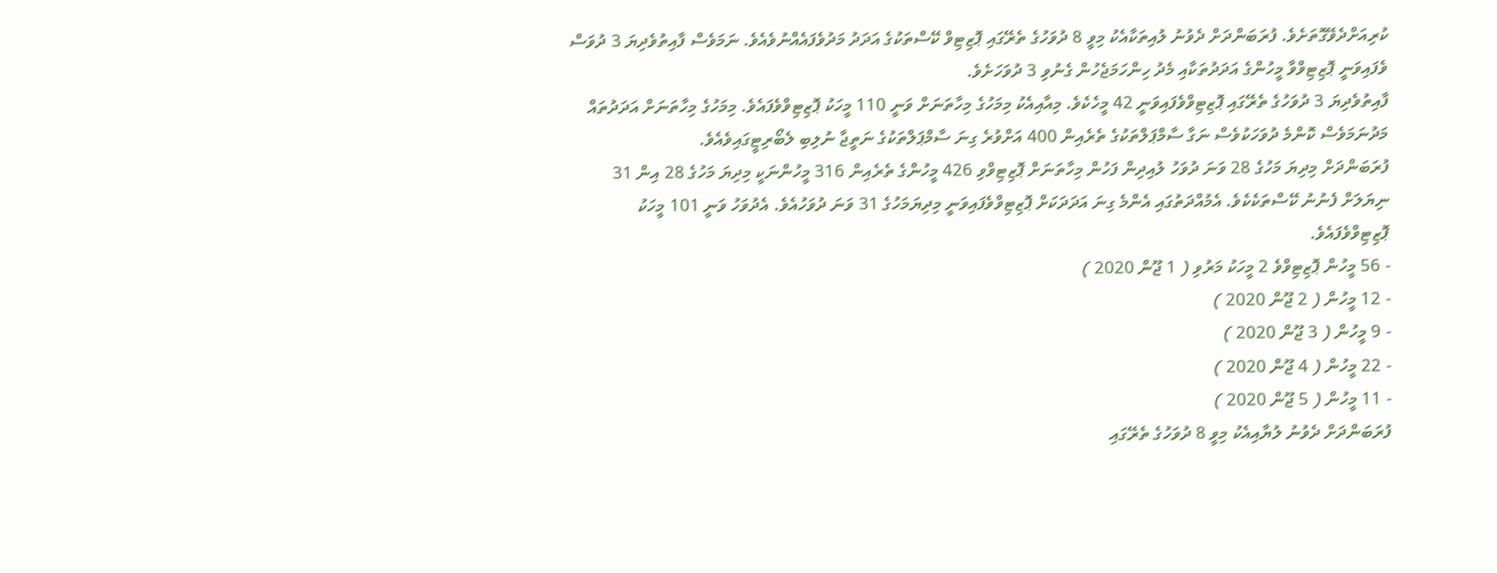ކުރިއަށްދެވޭގޮތަށެވެ. ފުރަބަންދަށް ދެވުނު ލުއިތަކާއެކު މިވީ 8 ދުވަހުގެ ތެރޭގައި ޕޮޒިޓިވް ކޭސްތަކުގެ އަދަދު މަދުވެފައެއްނުވެއެވެ. ނަމަވެސް ފާއިތުވެދިޔަ 3 ދުވަސް ވެފައިވަނީ ޕޮޒިޓިވްވާ މީހުންގެ އަދަދުތަކާއި މެދު ހިންހަމަޖެހުން ގެނުވި 3 ދުވަހަށެވެ.
ފާއިތުވެދިޔަ 3 ދުވަހުގެ ތެރޭގައި ޕޮޒިޓިވްވެފައިވަނީ 42 މީހެކެވެ. މިއާއިއެކު މިމަހުގެ މިހާތަނަށް ވަނީ 110 މީހަކު ޕޮޒިޓިވްވެފައެވެ. މިމަހުގެ މިހާތަނަށް އަދަދުތައް މަދުނަމަވެސް ކޮންމެ ދުވަހަކުވެސް ނަގާ ސާމްޕަލްތަކުގެ ތެރެއިން 400 އަށްވުރެ ގިނަ ސާމްޕަލްތަކުގެ ނަތީޖާ ނުލިބި ލެބޯރިޓީގައިވެއެވެ.
ފުރަބަންދަށް މިދިޔަ މަހުގެ 28 ވަނަ ދުވަހު ލުއިދިން ފަހުން މިހާތަނަށް ޕޮޒިޓިވްވި 426 މީހުންގެ ތެރެއިން 316 މީހުންނަކީ މިދިޔަ މަހުގެ 28 އިން 31 ނިޔަލަށް ފެނުނު ކޭސްތަކެކެވެ. އެމުއްދަތުގައި އެންމެ ގިނަ އަދަދަކަށް ޕޮޒިޓިވްވެފައިވަނީ މިދިޔަމަހުގެ 31 ވަނަ ދުވަހުއެވެ. އެދުވަހު ވަނީ 101 މީހަކު ޕޮޒިޓިވްވެފައެވެ.
- 56 މީހުން ޕޮޒިޓިވްވެ 2 މީހަކު މަރުވި ( 1 ޖޫން 2020 )
- 12 މީހުން ( 2 ޖޫން 2020 )
- 9 މީހުން ( 3 ޖޫން 2020 )
- 22 މީހުން ( 4 ޖޫން 2020 )
- 11 މީހުން ( 5 ޖޫން 2020 )
ފުރަބަންދަށް ދެވުނު ލުޔާއިއެކު މިވީ 8 ދުވަހުގެ ތެރޭގައި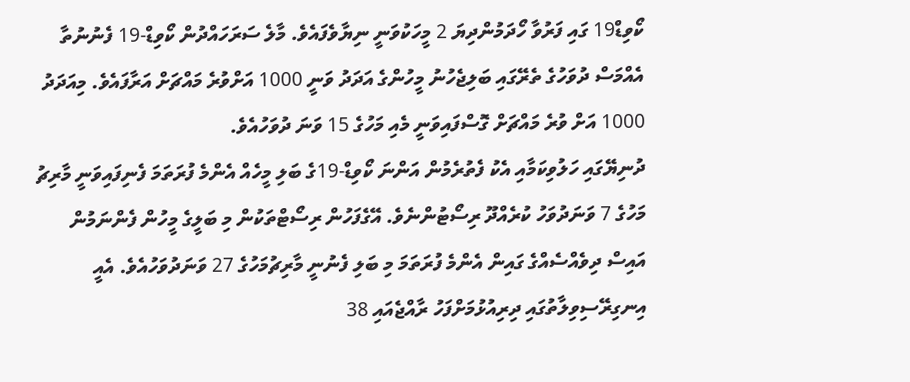ކޯވިޑް19 ގައި ފަރުވާ ހޯދަމުންދިޔަ 2 މީހަކުވަނީ ނިޔާވެފައެވެ. މާލެ ސަރަހައްދުން ކޯވިޑް-19 ފެނުނުތާ އެއްމަސް ދުވަހުގެ ތެރޭގައި ބަލިޖެހުނު މީހުންގެ އަދަދު ވަނީ 1000 އަށްވުރެ މައްޗަށް އަރާފައެވެ. މިއަދަދު 1000 އަށް ވުރެ މައްޗަށް ގޮސްފައިވަނީ މެއި މަހުގެ 15 ވަނަ ދުވަހުއެވެ.
ދުނިޔޭގައި ހަލުވިކަމާއި އެކު ފެތުރެމުން އަންނަ ކޯވިޑް-19ގެ ބަލި މީހެއް އެންމެ ފުރަތަމަ ފެނިފައިވަނީ މާރިޗު މަހުގެ 7 ވަނަދުވަހު ކުރެއްދޫ ރިސޯޓުންނެވެ. އޭގެފަހުން ރިސޯޓްތަކުން މި ބަލީގެ މީހުން ފެންނަމުން އައިސް ދިވެއްސެއްގެ ގައިން އެންމެ ފުރަތަމަ މި ބަލި ފެނުނީ މާރިޗުމަހުގެ 27 ވަނަދުވަހުއެވެ. އެއީ އިނގިރޭސިވިލާތުގައި ދިރިއުޅުމަށްފަހު ރާއްޖެއައި 38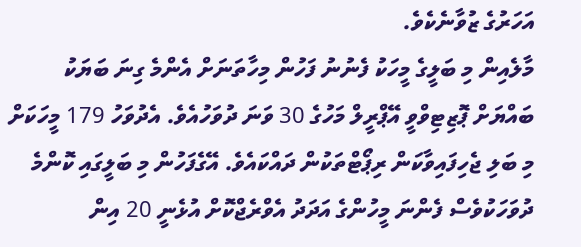އަހަރުގެ ޒުވާނެކެވެ.
މާލެއިން މި ބަލީގެ މީހަކު ފެނުނު ފަހުން މިހާތަނަށް އެންމެ ގިނަ ބަޔަކު ބައްޔަށް ޕޮޒިޓިވްވީ އޭޕްރީލް މަހުގެ 30 ވަނަ ދުވަހުއެވެ. އެދުވަހު 179 މީހަކަށް މި ބަލި ޖެހިފައިވާކަން ރިޕޯޓްތަކުން ދައްކައެވެ. އޭގެފަހުން މި ބަލީގައި ކޮންމެ ދުވަހަކުވެސް ފެންނަ މީހުންގެ އަދަދު އެވްރެޖްކޮށް އުޅެނީ 20 އިން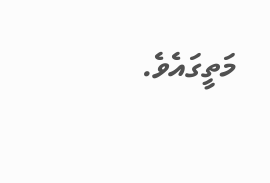މަތީގައެވެ.